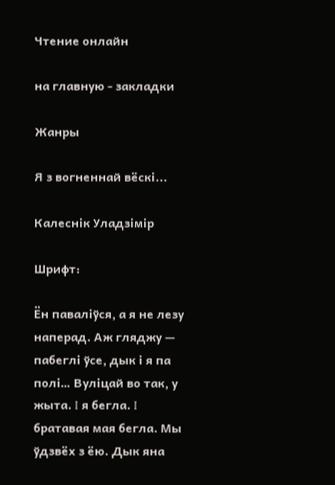Чтение онлайн

на главную - закладки

Жанры

Я з вогненнай вёскі...

Калеснік Уладзімір

Шрифт:

Ён паваліўся, а я не лезу наперад. Аж гляджу — пабеглі ўсе, дык і я па полі… Вуліцай во так, у жыта. I я бегла. I братавая мая бегла. Мы ўдзвёх з ёю. Дык яна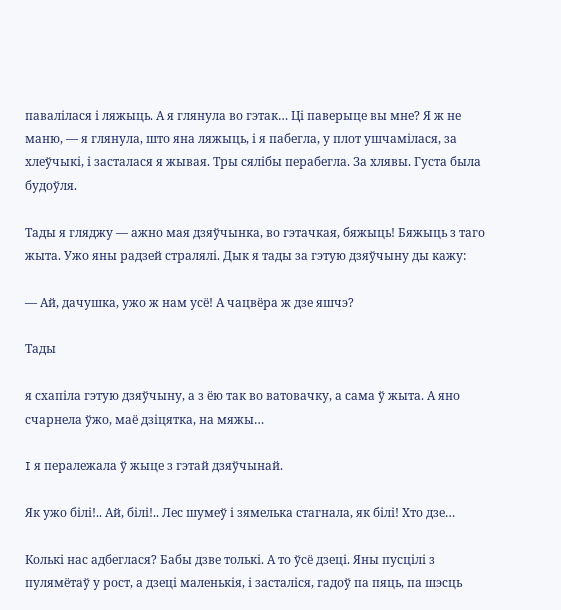павалілася і ляжыць. А я глянула во гэтак… Ці паверыце вы мне? Я ж не маню, — я глянула, што яна ляжыць, і я пабегла, у плот ушчамілася, за хлеўчыкі, і засталася я жывая. Тры сялібы перабегла. За хлявы. Густа была будоўля.

Тады я гляджу — ажно мая дзяўчынка, во гэтачкая, бяжыць! Бяжыць з таго жыта. Ужо яны радзей стралялі. Дык я тады за гэтую дзяўчыну ды кажу:

— Ай, дачушка, ужо ж нам усё! А чацвёра ж дзе яшчэ?

Тады

я схапіла гэтую дзяўчыну, а з ёю так во ватовачку, а сама ў жыта. А яно счарнела ўжо, маё дзіцятка, на мяжы…

I я пералежала ў жыце з гэтай дзяўчынай.

Як ужо білі!.. Ай, білі!.. Лес шумеў і зямелька стагнала, як білі! Хто дзе…

Колькі нас адбеглася? Бабы дзве толькі. А то ўсё дзеці. Яны пусцілі з пулямётаў у рост, а дзеці маленькія, і засталіся, гадоў па пяць, па шэсць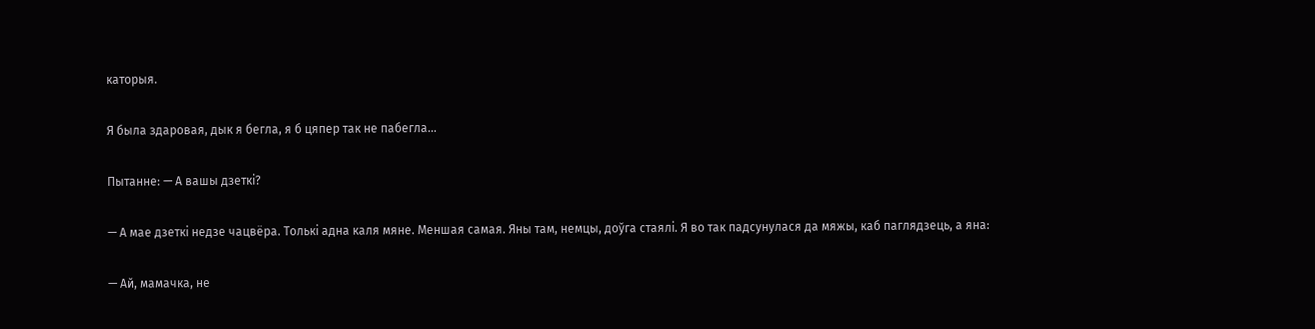каторыя.

Я была здаровая, дык я бегла, я б цяпер так не пабегла…

Пытанне: — А вашы дзеткі?

— А мае дзеткі недзе чацвёра. Толькі адна каля мяне. Меншая самая. Яны там, немцы, доўга стаялі. Я во так падсунулася да мяжы, каб паглядзець, а яна:

— Ай, мамачка, не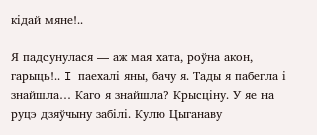кідай мяне!..

Я падсунулася — аж мая хата, роўна акон, гарыць!.. I паехалі яны, бачу я. Тады я пабегла і знайшла… Каго я знайшла? Крысціну. У яе на руцэ дзяўчыну забілі. Кулю Цыганаву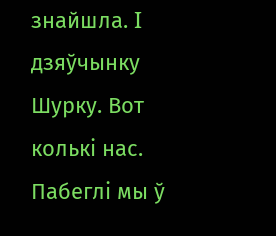знайшла. I дзяўчынку Шурку. Вот колькі нас. Пабеглі мы ў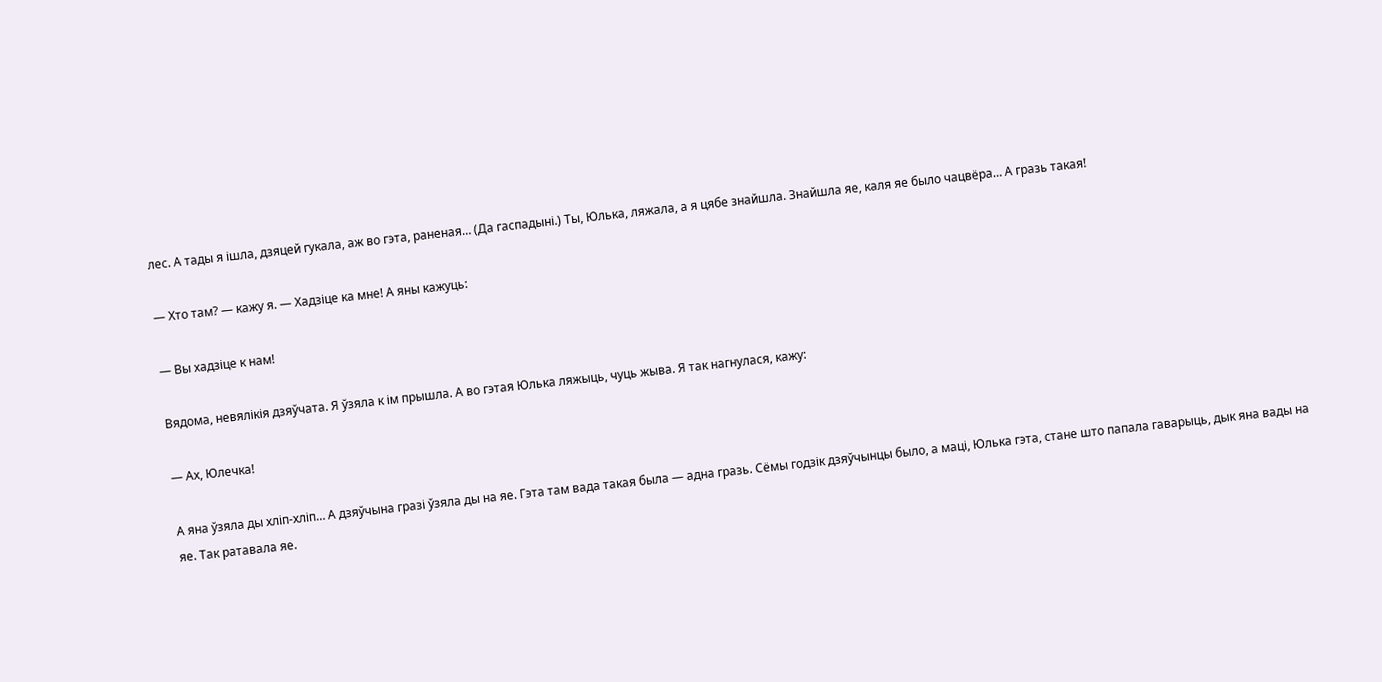лес. А тады я ішла, дзяцей гукала, аж во гэта, раненая… (Да гаспадыні.) Ты, Юлька, ляжала, а я цябе знайшла. Знайшла яе, каля яе было чацвёра… А гразь такая!

— Хто там? — кажу я. — Хадзіце ка мне! А яны кажуць:

— Вы хадзіце к нам!

Вядома, невялікія дзяўчата. Я ўзяла к ім прышла. А во гэтая Юлька ляжыць, чуць жыва. Я так нагнулася, кажу:

— Ах, Юлечка!

А яна ўзяла ды хліп-хліп… А дзяўчына гразі ўзяла ды на яе. Гэта там вада такая была — адна гразь. Сёмы годзік дзяўчынцы было, а маці, Юлька гэта, стане што папала гаварыць, дык яна вады на яе. Так ратавала яе.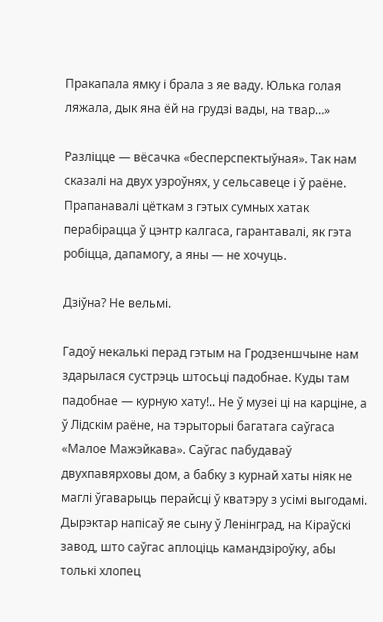Пракапала ямку і брала з яе ваду. Юлька голая ляжала, дык яна ёй на грудзі вады, на твар…»

Разліцце — вёсачка «бесперспектыўная». Так нам сказалі на двух узроўнях, у сельсавеце і ў раёне. Прапанавалі цёткам з гэтых сумных хатак перабірацца ў цэнтр калгаса, гарантавалі, як гэта робіцца, дапамогу, а яны — не хочуць.

Дзіўна? Не вельмі.

Гадоў некалькі перад гэтым на Гродзеншчыне нам здарылася сустрэць штосьці падобнае. Куды там падобнае — курную хату!.. Не ў музеі ці на карціне, а ў Лідскім раёне, на тэрыторыі багатага саўгаса «Малое Мажэйкава». Саўгас пабудаваў двухпавярховы дом, а бабку з курнай хаты ніяк не маглі ўгаварыць перайсці ў кватэру з усімі выгодамі. Дырэктар напісаў яе сыну ў Ленінград, на Кіраўскі завод, што саўгас аплоціць камандзіроўку, абы толькі хлопец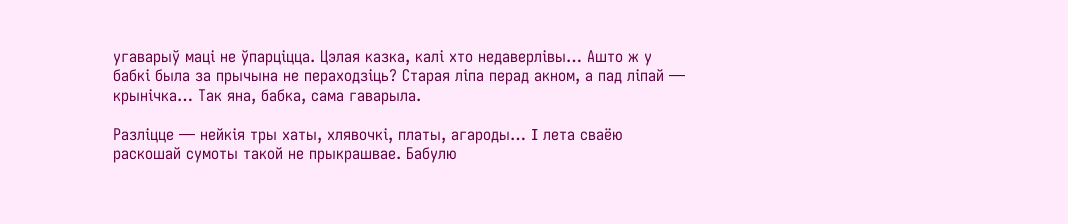угаварыў маці не ўпарціцца. Цэлая казка, калі хто недаверлівы… Ашто ж у бабкі была за прычына не пераходзіць? Старая ліпа перад акном, а пад ліпай — крынічка… Так яна, бабка, сама гаварыла.

Разліцце — нейкія тры хаты, хлявочкі, платы, агароды… I лета сваёю раскошай сумоты такой не прыкрашвае. Бабулю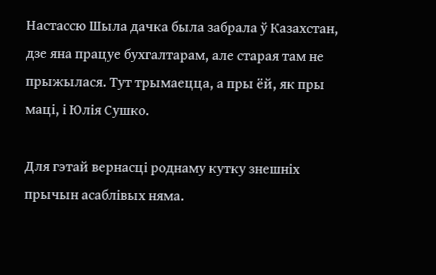Настассю Шыла дачка была забрала ў Казахстан, дзе яна працуе бухгалтарам, але старая там не прыжылася. Тут трымаецца, а пры ёй, як пры маці, і Юлія Сушко.

Для гэтай вернасці роднаму кутку знешніх прычын асаблівых няма.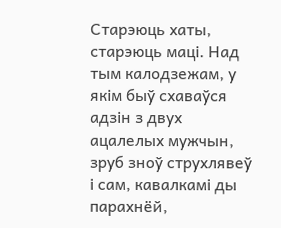Старэюць хаты, старэюць маці. Над тым калодзежам, у якім быў схаваўся адзін з двух ацалелых мужчын, зруб зноў струхлявеў і сам, кавалкамі ды парахнёй,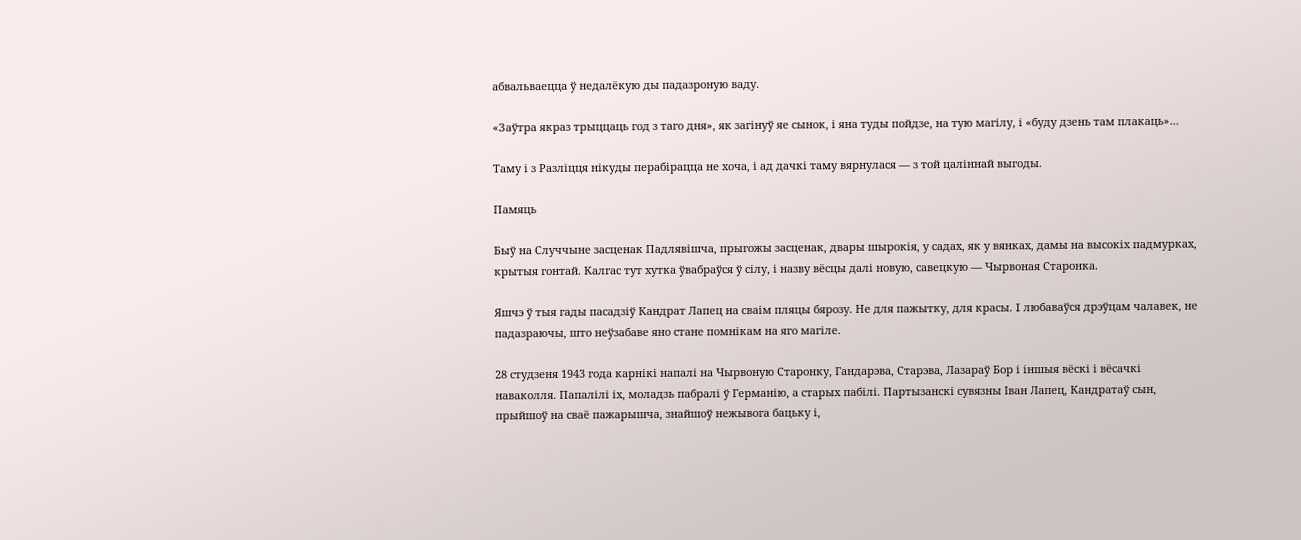абвальваецца ў недалёкую ды падазроную ваду.

«Заўтра якраз трыццаць год з таго дня», як загінуў яе сынок, і яна туды пойдзе, на тую магілу, і «буду дзень там плакаць»…

Таму і з Разліцця нікуды перабірацца не хоча, і ад дачкі таму вярнулася — з той цаліннай выгоды.

Памяць

Быў на Случчыне засценак Падлявішча, прыгожы засценак, двары шырокія, у садах, як у вянках, дамы на высокіх падмурках, крытыя гонтай. Калгас тут хутка ўвабраўся ў сілу, і назву вёсцы далі новую, савецкую — Чырвоная Старонка.

Яшчэ ў тыя гады пасадзіў Кандрат Лапец на сваім пляцы бярозу. Не для пажытку, для красы. I любаваўся дрэўцам чалавек, не падазраючы, што неўзабаве яно стане помнікам на яго магіле.

28 студзеня 1943 года карнікі напалі на Чырвоную Старонку, Гандарэва, Старэва, Лазараў Бор і іншыя вёскі і вёсачкі наваколля. Папалілі іх, моладзь пабралі ў Германію, а старых пабілі. Партызанскі сувязны Іван Лапец, Кандратаў сын, прыйшоў на сваё пажарышча, знайшоў нежывога бацьку і,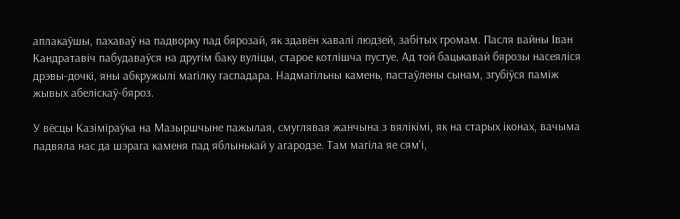аплакаўшы, пахаваў на падворку пад бярозай, як здавён хавалі людзей, забітых громам. Пасля вайны Іван Кандратавіч пабудаваўся на другім баку вуліцы, старое котлішча пустуе. Ад той бацькавай бярозы насеяліся дрэвы-дочкі, яны абкружылі магілку гаспадара. Надмагільны камень, пастаўлены сынам, згубіўся паміж жывых абеліскаў-бяроз.

У вёсцы Казіміраўка на Мазыршчыне пажылая, смуглявая жанчына з вялікімі, як на старых іконах, вачыма падвяла нас да шэрага каменя пад яблынькай у агародзе. Там магіла яе сям'і,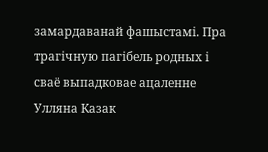замардаванай фашыстамі. Пра трагічную пагібель родных і сваё выпадковае ацаленне Улляна Казак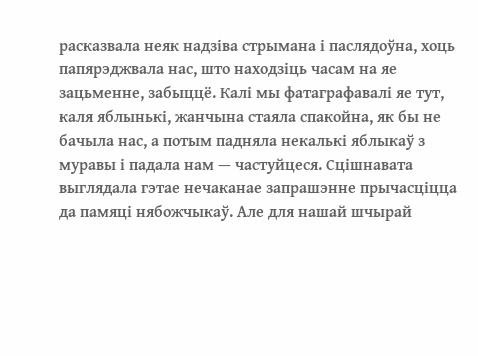расказвала неяк надзіва стрымана і паслядоўна, хоць папярэджвала нас, што находзіць часам на яе зацьменне, забыццё. Калі мы фатаграфавалі яе тут, каля яблынькі, жанчына стаяла спакойна, як бы не бачыла нас, а потым падняла некалькі яблыкаў з муравы і падала нам — частуйцеся. Сцішнавата выглядала гэтае нечаканае запрашэнне прычасціцца да памяці нябожчыкаў. Але для нашай шчырай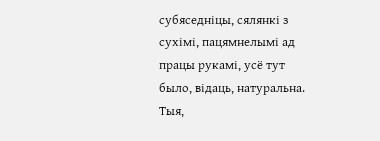субяседніцы, сялянкі з сухімі, пацямнелымі ад працы рукамі, усё тут было, відаць, натуральна. Тыя,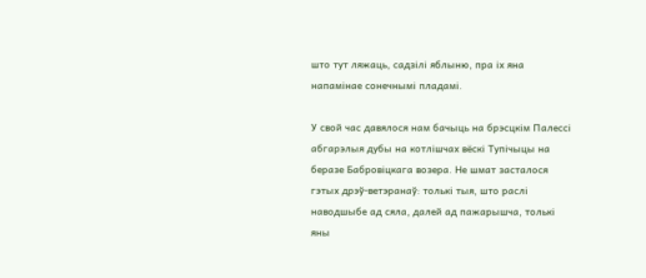што тут ляжаць, садзілі яблыню, пра іх яна напамінае сонечнымі пладамі.

У свой час давялося нам бачыць на брэсцкім Палессі абгарэлыя дубы на котлішчах вёскі Тупічыцы на беразе Бабровіцкага возера. Не шмат засталося гэтых дрэў-ветэранаў: толькі тыя, што раслі наводшыбе ад сяла, далей ад пажарышча, толькі яны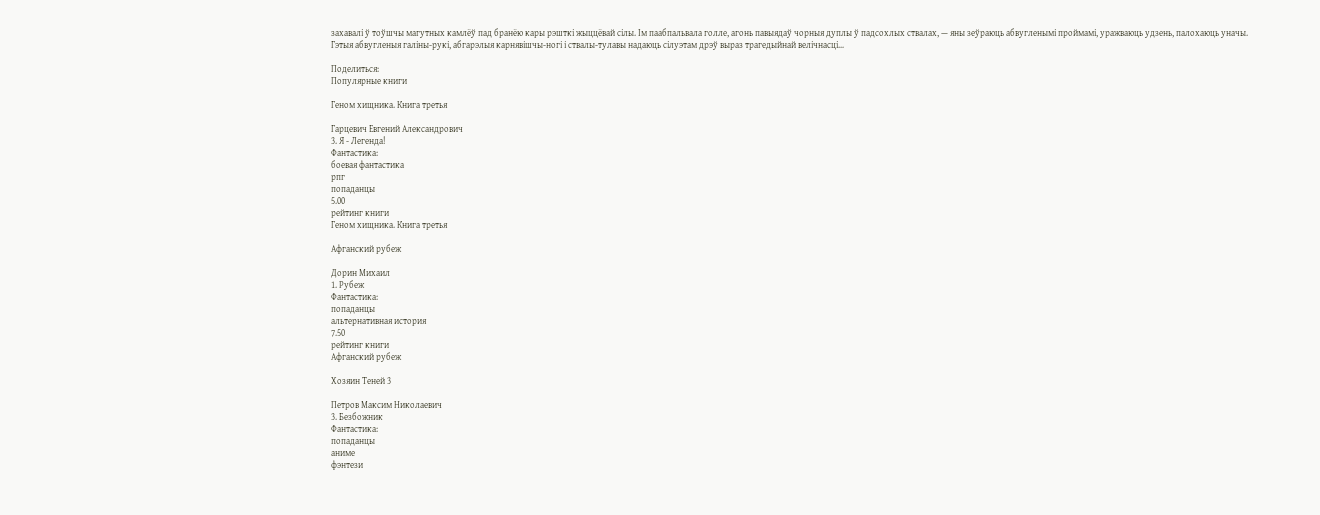захавалі ў тоўшчы магутных камлёў пад бранёю кары рэшткі жыццёвай сілы. Ім паабпальвала голле, агонь павыядаў чорныя дуплы ў падсохлых ствалах, — яны зеўраюць абвугленымі проймамі, уражваюць удзень, палохаюць уначы. Гэтыя абвугленыя галіны-рукі, абгарэлыя карнявішчы-ногі і ствалы-тулавы надаюць сілуэтам дрэў выраз трагедыйнай велічнасці…

Поделиться:
Популярные книги

Геном хищника. Книга третья

Гарцевич Евгений Александрович
3. Я - Легенда!
Фантастика:
боевая фантастика
рпг
попаданцы
5.00
рейтинг книги
Геном хищника. Книга третья

Афганский рубеж

Дорин Михаил
1. Рубеж
Фантастика:
попаданцы
альтернативная история
7.50
рейтинг книги
Афганский рубеж

Хозяин Теней 3

Петров Максим Николаевич
3. Безбожник
Фантастика:
попаданцы
аниме
фэнтези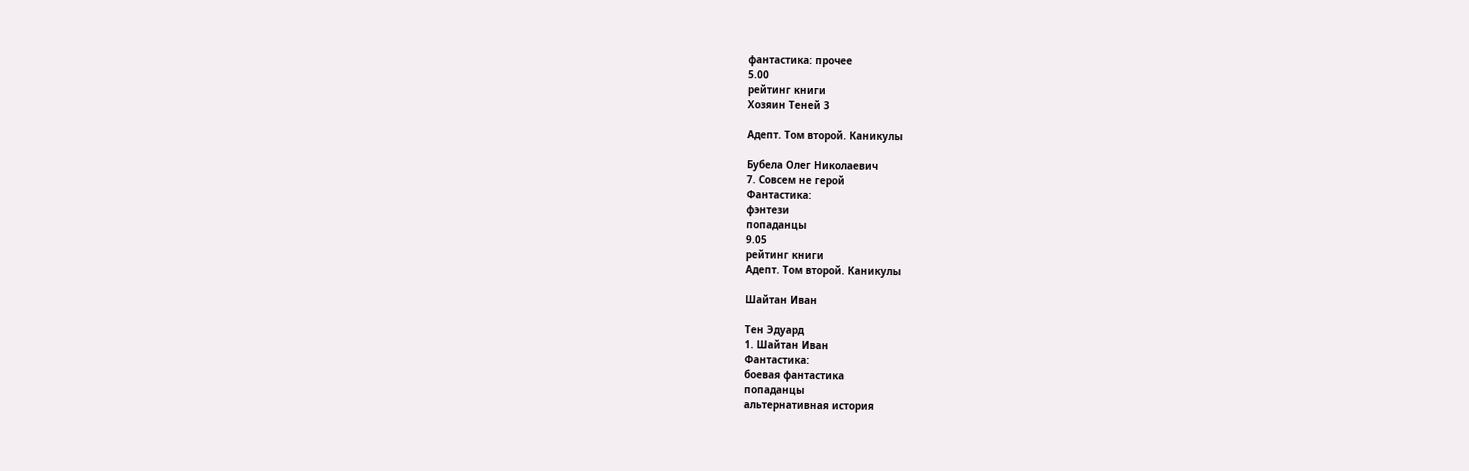фантастика: прочее
5.00
рейтинг книги
Хозяин Теней 3

Адепт. Том второй. Каникулы

Бубела Олег Николаевич
7. Совсем не герой
Фантастика:
фэнтези
попаданцы
9.05
рейтинг книги
Адепт. Том второй. Каникулы

Шайтан Иван

Тен Эдуард
1. Шайтан Иван
Фантастика:
боевая фантастика
попаданцы
альтернативная история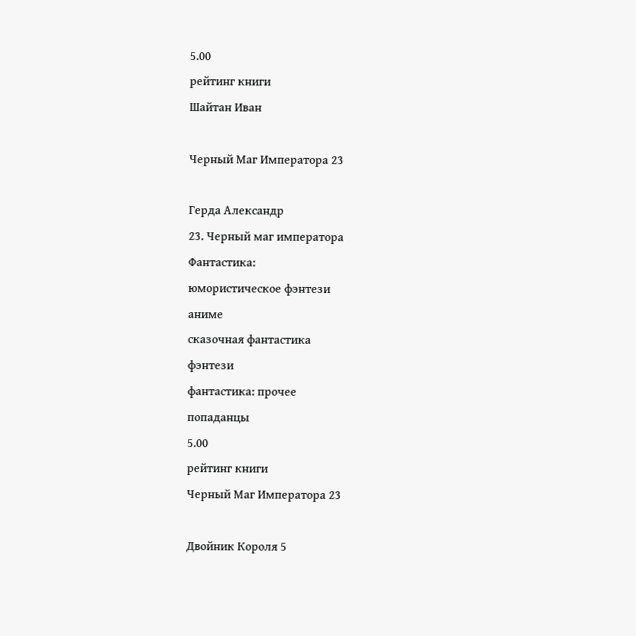5.00
рейтинг книги
Шайтан Иван

Черный Маг Императора 23

Герда Александр
23. Черный маг императора
Фантастика:
юмористическое фэнтези
аниме
сказочная фантастика
фэнтези
фантастика: прочее
попаданцы
5.00
рейтинг книги
Черный Маг Императора 23

Двойник Короля 5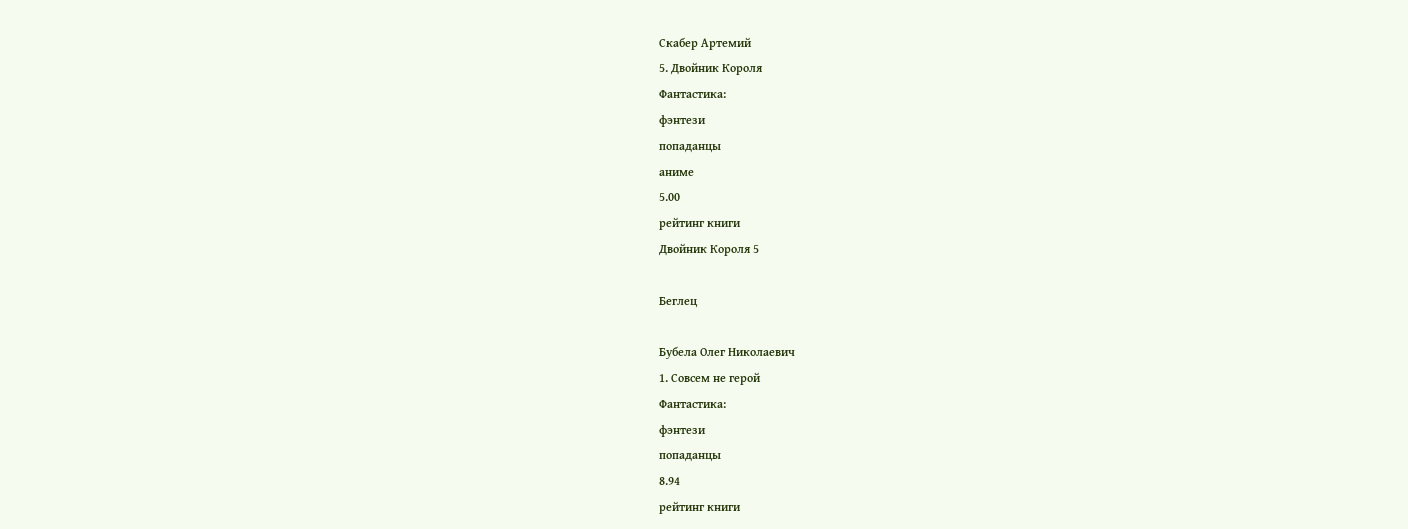Скабер Артемий
5. Двойник Короля
Фантастика:
фэнтези
попаданцы
аниме
5.00
рейтинг книги
Двойник Короля 5

Беглец

Бубела Олег Николаевич
1. Совсем не герой
Фантастика:
фэнтези
попаданцы
8.94
рейтинг книги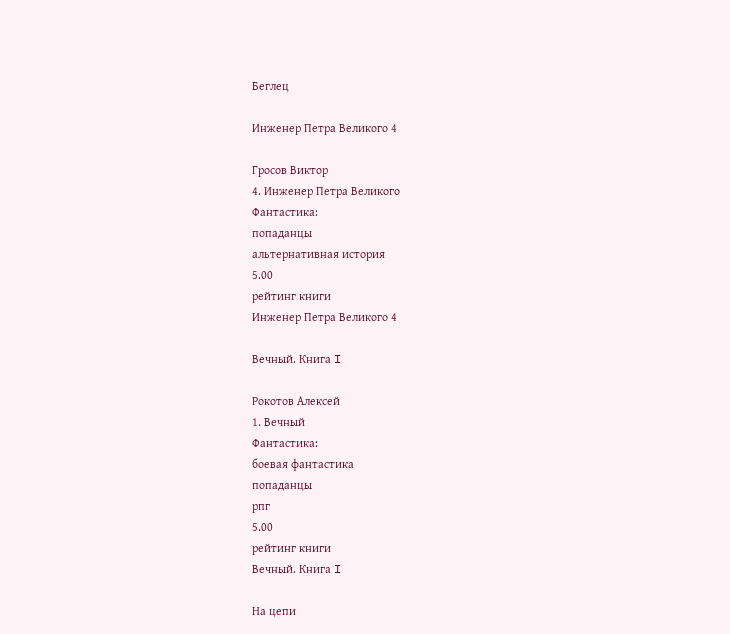Беглец

Инженер Петра Великого 4

Гросов Виктор
4. Инженер Петра Великого
Фантастика:
попаданцы
альтернативная история
5.00
рейтинг книги
Инженер Петра Великого 4

Вечный. Книга I

Рокотов Алексей
1. Вечный
Фантастика:
боевая фантастика
попаданцы
рпг
5.00
рейтинг книги
Вечный. Книга I

На цепи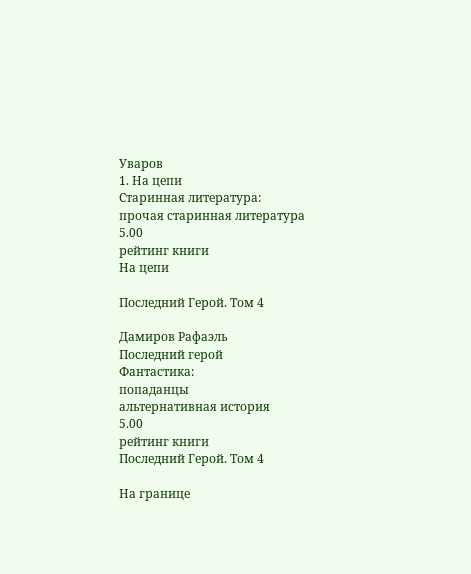Уваров
1. На цепи
Старинная литература:
прочая старинная литература
5.00
рейтинг книги
На цепи

Последний Герой. Том 4

Дамиров Рафаэль
Последний герой
Фантастика:
попаданцы
альтернативная история
5.00
рейтинг книги
Последний Герой. Том 4

На границе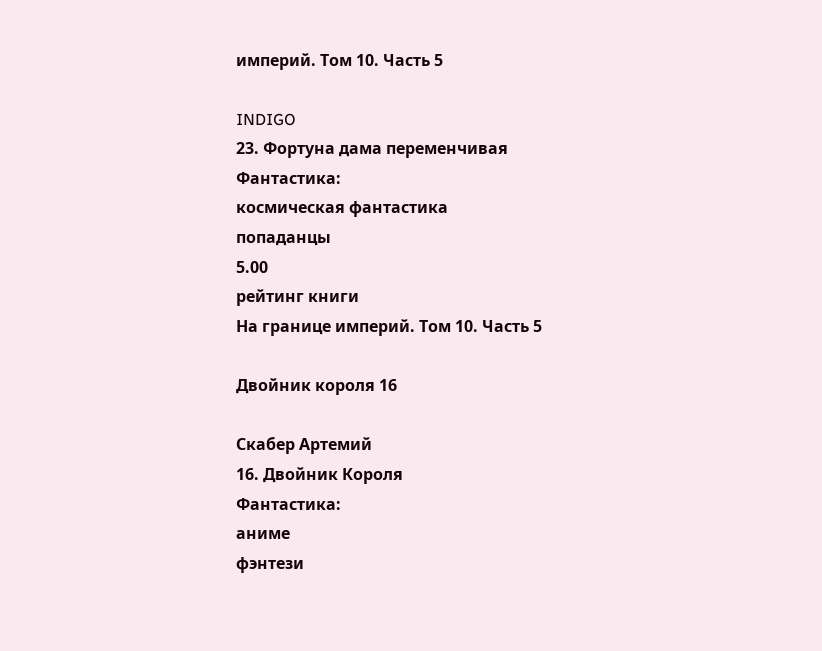империй. Том 10. Часть 5

INDIGO
23. Фортуна дама переменчивая
Фантастика:
космическая фантастика
попаданцы
5.00
рейтинг книги
На границе империй. Том 10. Часть 5

Двойник короля 16

Скабер Артемий
16. Двойник Короля
Фантастика:
аниме
фэнтези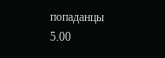попаданцы
5.00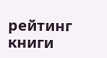рейтинг книги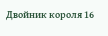Двойник короля 16